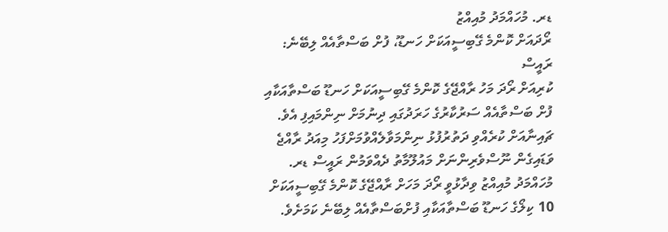ޑރ. މުހައްމަދު މުއިއްޒު
ރޯދައަށް ކޮންމެ ގޭބިސީއަކަށް ހަނޑޫ، ފުށް ބަސްތާއެއް ލިބޭނެ: ރައީސް
ކުރިއަށް ރޯދަ މަހު ރާއްޖޭގެ ކޮންމެ ގޭބިސީއަކަށް ހަނޑޫ ބަސްތާއަކާއި ފުށް ބަސްތާއެއް ސަރުކާރުގެ ހަރަދުގައި ދިނުމަށް ނިންމައިފި އެވެ.
ޗައިނާއަށް ކުރެއްވި ދަތުރުފުޅު ނިންމަވާލެއްވުމަށްފަހު މިއަދު ރާއްޖެ ވަޑައިގެން ނޫސްވެރިންނަށް މައުލޫމާތު ދެއްވަމުން ރައީސް ޑރ. މުހައްމަދު މުއިއްޒު ވިދާޅުވީ ރޯދަ މަހަށް ރާއްޖޭގެ ކޮންމެ ގޭބިސީއަކަށް 10 ކިލޯގެ ހަނޑޫ ބަސްތާއަކާއި ފުށްބަސްތާއެއް ލިބޭނެ ކަމަށެވެ.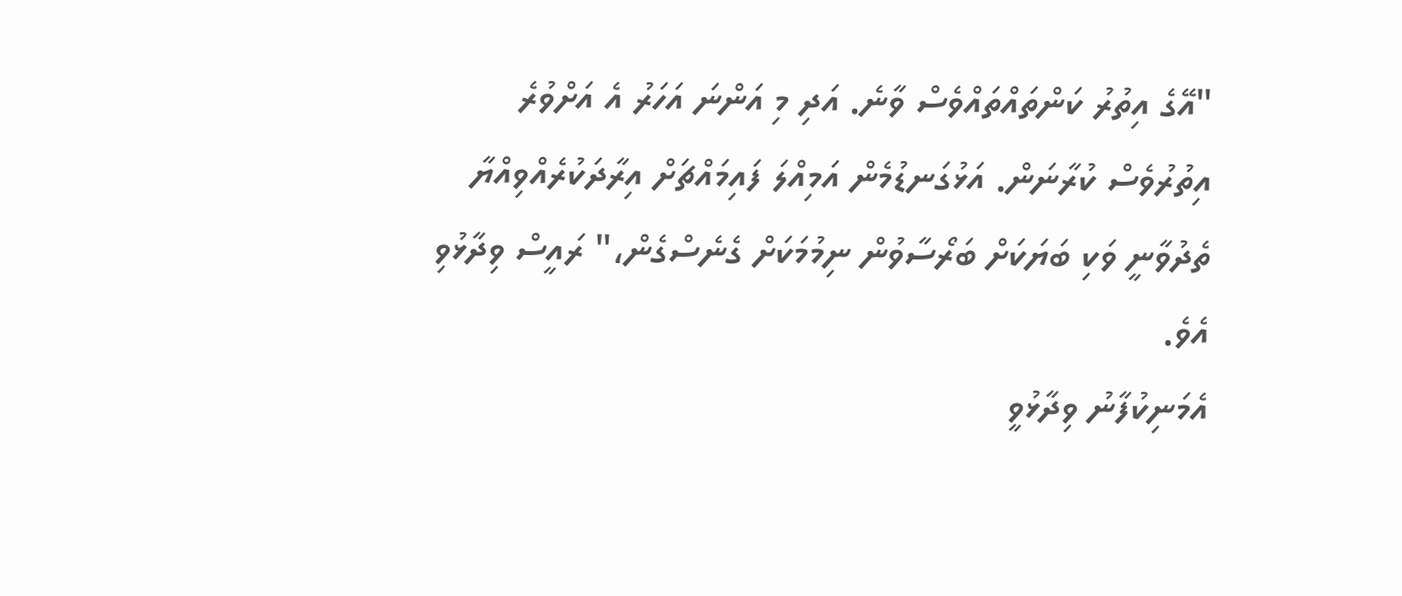"އޭގެ އިތުރު ކަންތައްތައްވެސް ވާނެ. އަދި މި އަންނަ އަހަރު އެ އަށްވުރެ އިތުރުވެސް ކުރާނަން. އަޅުގަނޑުމެން އަމިއްލަ ފައިމައްޗަށް އިރާދަކުރެއްވިއްޔާ ތެދުވާނީ ވަކި ބަޔަކަށް ބަރޯސާވުން ނިމުމަކަށް ގެނެސްގެން،" ރައީސް ވިދާޅުވި އެވެ.
އެމަނިކުފާނު ވިދާޅުވީ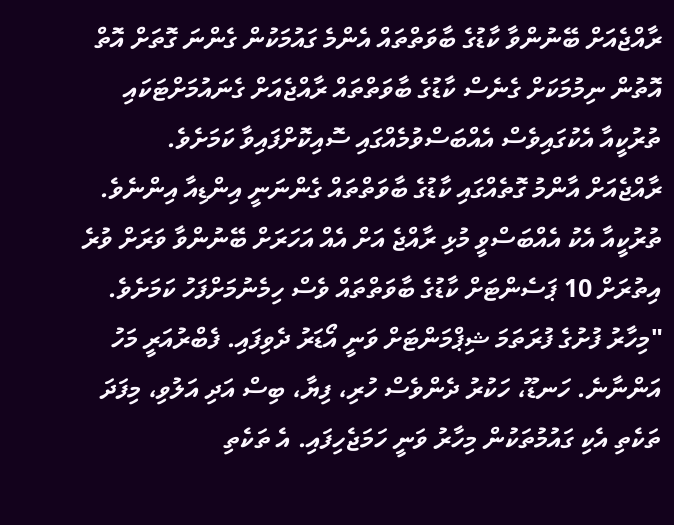ރާއްޖެއަށް ބޭނުންވާ ކާޑުގެ ބާވަތްތައް އެންމެ ގައުމަކުން ގެންނަ ގޮތަށް އޮތް އޮތުން ނިމުމަކަށް ގެނެސް ކާޑުގެ ބާވަތްތައް ރާއްޖެއަށް ގެނައުމަށްޓަކައި ތުރުކީއާ އެކުގައިވެސް އެއްބަސްވުމެއްގައި ސޮއިކޮށްފައިވާ ކަމަށެވެ.
ރާއްޖެއަށް އާންމު ގޮތެއްގައި ކާޑުގެ ބާވަތްތައް ގެންނަނީ އިންޑިއާ އިންނެވެ.
ތުރުކީއާ އެކު އެއްބަސްވީ މުޅި ރާއްޖެ އަށް އެއް އަހަރަށް ބޭނުންވާ ވަރަށް ވުރެ އިތުރަށް 10 ޕަސެންޓަށް ކާޑުގެ ބާވަތްތައް ވެސް ހިމެނުމަށްފަހު ކަމަށެވެ.
"މިހާރު ފުށުގެ ފުރަތަމަ ޝިޕްމަންޓަށް ވަނީ އޯޑަރު ދެވިފައި. ފެބްރުއަރީ މަހު އަންނާނެ. ހަނޑޫ، ހަކުރު ދެންވެސް ހުރި، ފިޔާ، ބިސް އަދި އަލުވި، މިފަދަ ތަކެތި އެކި ގައުމުތަކުން މިހާރު ވަނީ ހަމަޖެހިފައި. އެ ތަކެތި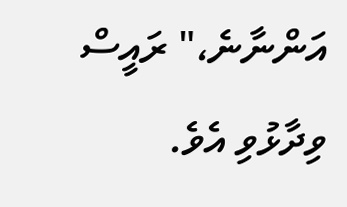އަންނާނެ،" ރައީސް ވިދާޅުވި އެވެ.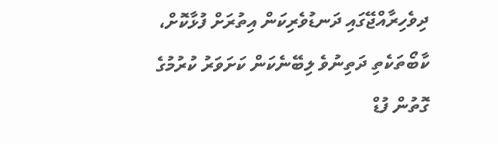ދިވެހިރާއްޖޭގައި ދަނޑުވެރިކަން އިތުރަށް ފުޅާކޮށް، ކާބޯތަކެތި ދަތިނުވެ ލިބޭނެކަން ކަށަވަރު ކުރުމުގެ ގޮތުން ފުޑް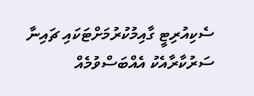ސެކިއުރިޓީ ގާއިމުކުރުމަށްޓަކައި ޗައިނާ ސަރުކާރާއެކު އެއްބަސްވުމެއް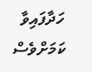ހަދާފައިވާ ކަމަށްވެސް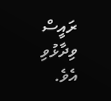ރައީސް ވިދާޅުވި އެވެ.